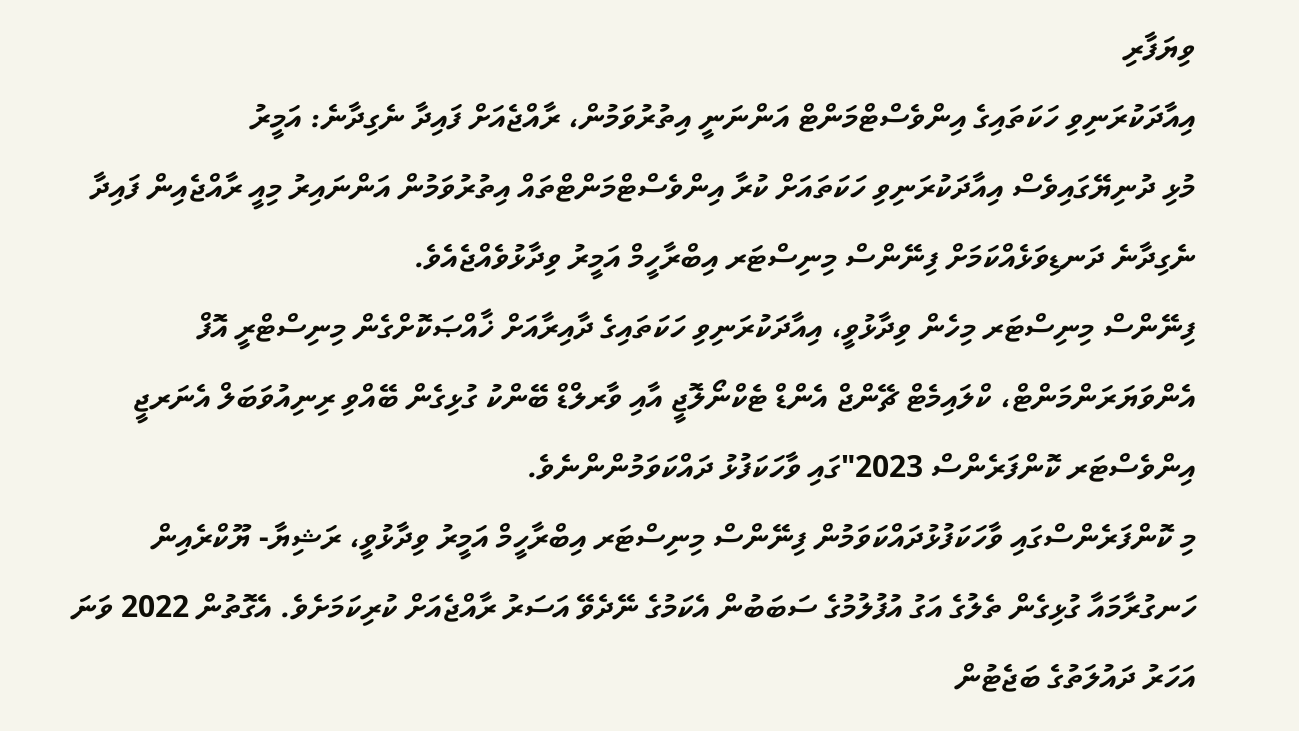ވިޔަފާރި
އިއާދަކުރަނިވި ހަކަތައިގެ އިންވެސްޓްމަންޓް އަންނަނީ އިތުރުވަމުން، ރާއްޖެއަށް ފައިދާ ނެގިދާނެ: އަމީރު
މުޅި ދުނިޔޭގައިވެސް އިއާދަކުރަނިވި ހަކަތައަށް ކުރާ އިންވެސްޓްމަންޓްތައް އިތުރުވަމުން އަންނައިރު މިއީ ރާއްޖެއިން ފައިދާ ނެގިދާނެ ދަނޑިވަޅެއްކަމަށް ފިނޭންސް މިނިސްޓަރ އިބްރާހީމް އަމީރު ވިދާޅުވެއްޖެއެވެ.
ފިނޭންސް މިނިސްޓަރ މިހެން ވިދާޅުވީ، އިއާދަކުރަނިވި ހަކަތައިގެ ދާއިރާއަށް ޚާއްޞަކޮށްގެން މިނިސްޓްރީ އޮފް އެންވަޔަރަންމަންޓް، ކްލައިމެޓް ޗޭންޖް އެންޑް ޓެކްނޯލޮޖީ އާއި ވާރލްޑް ބޭންކު ގުޅިގެން ބޭއްވި ރިނިއުވަބަލް އެނަރޖީ އިންވެސްޓަރ ކޮންފަރެންސް 2023"ގައި ވާހަކަފުޅު ދައްކަވަމުންންނެވެ.
މި ކޮންފަރެންސްގައި ވާހަކަފުޅުދައްކަވަމުން ފިނޭންސް މިނިސްޓަރ އިބްރާހީމް އަމީރު ވިދާޅުވީ، ރަޝިޔާ- ޔޫކްރެއިން ހަނގުރާމައާ ގުޅިގެން ތެލުގެ އަގު އުފުލުމުގެ ސަބަބުން އެކަމުގެ ނޭދެވޭ އަސަރު ރާއްޖެއަށް ކުރިކަމަށެވެ. އެގޮތުން 2022 ވަނަ އަހަރު ދައުލަތުގެ ބަޖެޓުން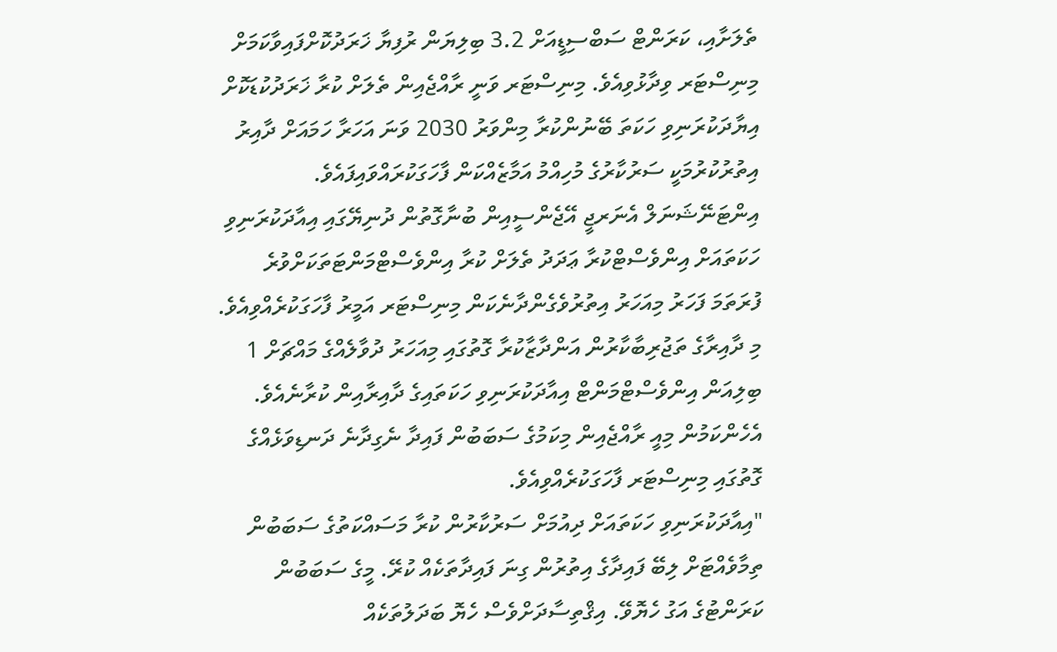ތެލަށާއި، ކަރަންޓް ސަބްސިޑީއަށް 3.2 ބިލިޔަން ރުފިޔާ ޚަރަދުކޮށްފައިވާކަމަށް މިނިސްޓަރ ވިދާޅުވިއެވެ. މިނިސްޓަރ ވަނީ ރާއްޖެއިން ތެލަށް ކުރާ ޚަރަދުކުޑަކޮށް އިޔާދަކުރަނިވި ހަކަތަ ބޭނުންކުރާ މިންވަރު 2030 ވަނަ އަހަރާ ހަމައަށް ދާއިރު އިތުރުކުރުމަކީ ސަރުކާރުގެ މުހިއްމު އަމާޒެއްކަން ފާހަގަކުރައްވައިފައެވެ.
އިންޓަނޭޝަނަލް އެނަރޖީ އޭޖެންސީއިން ބުނާގޮތުން ދުނިޔޭގައި އިއާދަކުރަނިވި ހަކަތައަށް އިންވެސްޓްކުރާ ޢަދަދު ތެލަށް ކުރާ އިންވެސްޓްމަންޓަތަކަށްވުރެ ފުރަތަމަ ފަހަރު މިއަހަރު އިތުރުވެގެންދާނެކަން މިނިސްޓަރ އަމީރު ފާހަގަކުރެއްވިއެވެ. މި ދާއިރާގެ ތަޖުރިބާކާރުން އަންދާޒާކުރާ ގޮތުގައި މިއަހަރު ދުވާލެއްގެ މައްޗަށް 1 ބިލިއަން އިންވެސްޓްމަންޓް އިއާދަކުރަނިވި ހަކަތައިގެ ދާއިރާއިން ކުރާނެއެވެ. އެހެންކަމުން މިއީ ރާއްޖެއިން މިކަމުގެ ސަބަބުން ފައިދާ ނެގިދާނެ ދަނޑިވަޅެއްގެ ގޮތުގައި މިނިސްޓަރ ފާހަގަކުރެއްވިއެވެ.
"އިއާދަކުރަނިވި ހަކަތައަށް ދިއުމަށް ސަރުކާރުން ކުރާ މަސައްކަތުގެ ސަބަބުން ތިމާވެއްޓަށް ލިބޭ ފައިދާގެ އިތުރުން ގިނަ ފައިދާތަކެއް ކުރޭ. މީގެ ސަބަބުން ކަރަންޓުގެ އަގު ހެޔޮވޭ. އިޤްތިސާދަށްވެސް ހެޔޮ ބަދަލުތަކެއް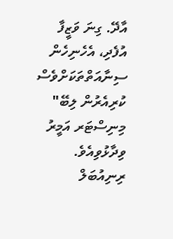އާދޭ. ގިނަ ވަޒީފާ އުފެދި، އެހެނިހެން ސިނާއަތްތަކަށްވެސް ކުރިއެރުން ލިބޭ" މިނިސްޓަރ އަމީރު ވިދާޅުވިއެވެ.
ރިނިއުބަލް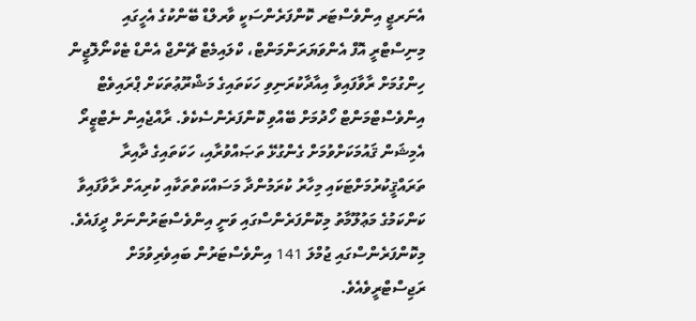އެނަރޖީ އިންވެސްޓަރ ކޮންފަރެންސަކީ ވާރލްޑް ބޭންކުގެ އެހީގައި މިނިސްޓްރީ އޮފް އެންވަޔަރަންމަންޓް، ކްލައިމެޓް ޗޭންޖް އެންޑް ޓެކްނޯލޮޖީން ހިންގުމަށް ރާވާފައިވާ އިއާދާކުރަނިވި ހަކަތައިގެ މަޝްރޫޢުތަކަށް ޕްރައިވެޓް އިންވެސްޓްމަންޓް ހޯދުމަށް ބޭއްވި ކޮންފަރެންސެކެވެ. ރާއްޖެއިން ނެޓްޒީރޯ އެމިޝަން ޤައުމަކަށްވުމަށް ގެންގުޅޭ ތަޞައްވުރާއި، ހަކަތައިގެ ދާއިރާ ތަރައްޤީކުރުމަށްޓަކައި މިހާރު ކުރަމުންދާ މަސައްކަތްތަކާއި ކުރިއަށް ރާވާފައިވާ ކަންކަމުގެ މަޢުލޫމާތު މިކޮންފަރެންސްގައި ވަނީ އިންވެސްޓަރުންނަށް ދީފައެވެ.
މިކޮންފަރެންސްގައި ޖުމްލަ 141 އިންވެސްޓަރުން ބައިވެރިވުމަށް ރަޖިސްޓްރީވެއެވެ.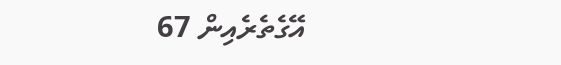އޭގެތެރެއިން 67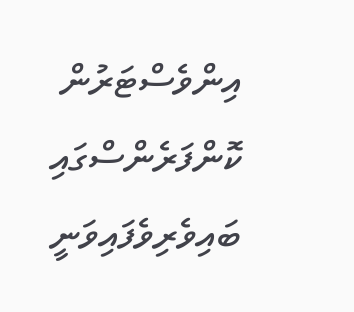އިންވެސްޓަރުން ކޮންފަރެންސްގައި ބައިވެރިވެފައިވަނީ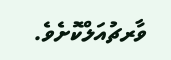ވާރޗުއަލްކޮށެވެ.